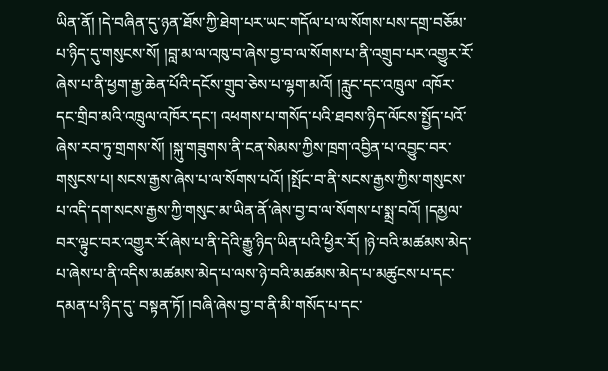ཡིན་ནོ། །དེ་བཞིན་དུ་ཉན་ཐོས་ཀྱི་ཐེག་པར་ཡང་གདོལ་པ་ལ་སོགས་པས་དགྲ་བཅོམ་པ་ཉིད་དུ་གསུངས་སོ། །བླ་མ་ལ་འཁུ་བ་ཞེས་བྱ་བ་ལ་སོགས་པ་ནི་འགྲུབ་པར་འགྱུར་རོ་ཞེས་པ་ནི་ཕྱག་རྒྱ་ཆེན་པོའི་དངོས་གྲུབ་ཅེས་པ་ལྷག་མའོ། །རླུང་དང་འཁྲུལ་ འཁོར་དང་གྲིབ་མའི་འཁྲུལ་འཁོར་དང་། འཕགས་པ་གསོད་པའི་ཐབས་ཉིད་ལོངས་སྤྱོད་པའོ་ཞེས་རབ་ཏུ་གྲགས་སོ། །སྐུ་གཟུགས་ནི་ངན་སེམས་ཀྱིས་ཁྲག་འབྱིན་པ་འབྱུང་བར་གསུངས་པ། སངས་རྒྱས་ཞེས་པ་ལ་སོགས་པའོ། །སྤོང་བ་ནི་སངས་རྒྱས་ཀྱིས་གསུངས་ པ་འདི་དག་སངས་རྒྱས་ཀྱི་གསུང་མ་ཡིན་ནོ་ཞེས་བྱ་བ་ལ་སོགས་པ་སྨྲ་བའོ། །དམྱལ་བར་ལྟུང་བར་འགྱུར་རོ་ཞེས་པ་ནི་དེའི་རྒྱུ་ཉིད་ཡིན་པའི་ཕྱིར་རོ། །ཉེ་བའི་མཚམས་མེད་པ་ཞེས་པ་ནི་འདིས་མཚམས་མེད་པ་ལས་ཉེ་བའི་མཚམས་མེད་པ་མཚུངས་པ་དང་དམན་པ་ཉིད་དུ་ བསྟན་ཏོ། །བཞི་ཞེས་བྱ་བ་ནི་མི་གསོད་པ་དང་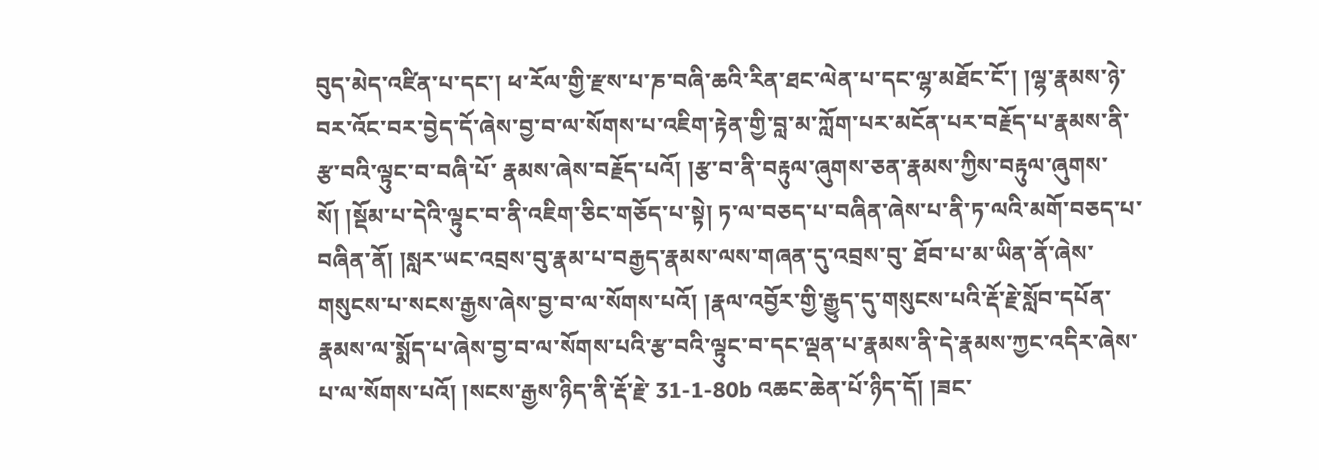བུད་མེད་འཛིན་པ་དང་། ཕ་རོལ་གྱི་རྫས་པ་ཎ་བཞི་ཆའི་རིན་ཐང་ལེན་པ་དང་ལྷ་མཐོང་ངོ་། །ལྷ་རྣམས་ཉེ་བར་འོང་བར་བྱེད་དོ་ཞེས་བྱ་བ་ལ་སོགས་པ་འཇིག་རྟེན་གྱི་བླ་མ་ཀློག་པར་མངོན་པར་བརྗོད་པ་རྣམས་ནི་རྩ་བའི་ལྟུང་བ་བཞི་པོ་ རྣམས་ཞེས་བརྗོད་པའོ། །རྩ་བ་ནི་བརྟུལ་ཞུགས་ཅན་རྣམས་ཀྱིས་བརྟུལ་ཞུགས་སོ། །སྡོམ་པ་དེའི་ལྟུང་བ་ནི་འཇིག་ཅིང་གཅོད་པ་སྟེ། ཏ་ལ་བཅད་པ་བཞིན་ཞེས་པ་ནི་ཏ་ལའི་མགོ་བཅད་པ་བཞིན་ནོ། །སླར་ཡང་འབྲས་བུ་རྣམ་པ་བརྒྱད་རྣམས་ལས་གཞན་དུ་འབྲས་བུ་ ཐོབ་པ་མ་ཡིན་ནོ་ཞེས་གསུངས་པ་སངས་རྒྱས་ཞེས་བྱ་བ་ལ་སོགས་པའོ། །རྣལ་འབྱོར་གྱི་རྒྱུད་དུ་གསུངས་པའི་རྡོ་རྗེ་སློབ་དཔོན་རྣམས་ལ་སྨོད་པ་ཞེས་བྱ་བ་ལ་སོགས་པའི་རྩ་བའི་ལྟུང་བ་དང་ལྡན་པ་རྣམས་ནི་དེ་རྣམས་ཀྱང་འདིར་ཞེས་པ་ལ་སོགས་པའོ། །སངས་རྒྱས་ཉིད་ནི་རྡོ་རྗེ་ 31-1-80b འཆང་ཆེན་པོ་ཉིད་དོ། །ཟང་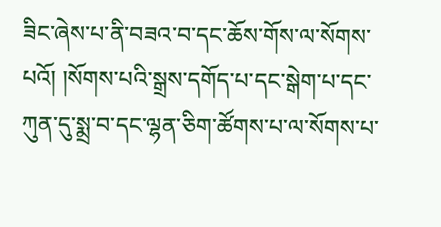ཟིང་ཞེས་པ་ནི་བཟའ་བ་དང་ཆོས་གོས་ལ་སོགས་པའོ། །སོགས་པའི་སྒྲས་དགོད་པ་དང་སྒེག་པ་དང་ཀུན་དུ་སྨྲ་བ་དང་ལྷན་ཅིག་ཚོགས་པ་ལ་སོགས་པ་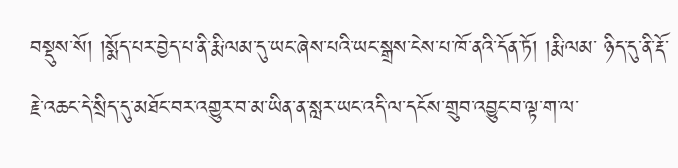བསྡུས་སོ། །སྨོད་པར་བྱེད་པ་ནི་རྨི་ལམ་དུ་ཡང་ཞེས་པའི་ཡང་སྒྲས་ངེས་པ་ཁོ་ནའི་དོན་ཏོ། །རྨི་ལམ་ ཉིད་དུ་ནི་རྡོ་རྗེ་འཆང་དེ་སྲིད་དུ་མཐོང་བར་འགྱུར་བ་མ་ཡིན་ན་སླར་ཡང་འདི་ལ་དངོས་གྲུབ་འབྱུང་བ་ལྟ་ག་ལ་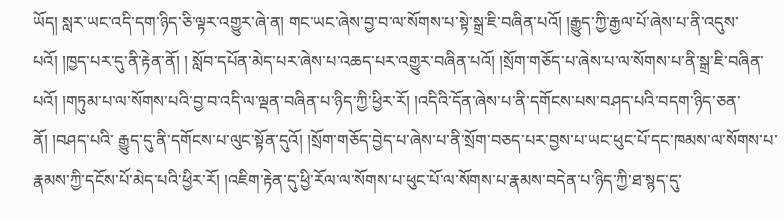ཡོད། སླར་ཡང་འདི་དག་ཉིད་ཅི་ལྟར་འགྱུར་ཞེ་ན། གང་ཡང་ཞེས་བྱ་བ་ལ་སོགས་པ་སྟེ་སྒྲ་ཇི་བཞིན་པའོ། །རྒྱུད་ཀྱི་རྒྱལ་པོ་ཞེས་པ་ནི་འདུས་པའོ། །ཁྱད་པར་དུ་ནི་རྟེན་ནོ། ། སློབ་དཔོན་མེད་པར་ཞེས་པ་འཆད་པར་འགྱུར་བཞིན་པའོ། །སྲོག་གཅོད་པ་ཞེས་པ་ལ་སོགས་པ་ནི་སྒྲ་ཇི་བཞིན་པའོ། །གཏུམ་པ་ལ་སོགས་པའི་བྱ་བ་འདི་ལ་ལྡན་བཞིན་པ་ཉིད་ཀྱི་ཕྱིར་རོ། །འདིའི་དོན་ཞེས་པ་ནི་དགོངས་པས་བཤད་པའི་བདག་ཉིད་ཅན་ནོ། །བཤད་པའི་ རྒྱུད་དུ་ནི་དགོངས་པ་ལུང་སྟོན་དུའོ། །སྲོག་གཅོད་བྱེད་པ་ཞེས་པ་ནི་སྲོག་བཅད་པར་བྱས་པ་ཡང་ཕུང་པོ་དང་ཁམས་ལ་སོགས་པ་རྣམས་ཀྱི་དངོས་པོ་མེད་པའི་ཕྱིར་རོ། །འཇིག་རྟེན་དུ་ཕྱི་རོལ་ལ་སོགས་པ་ཕུང་པོ་ལ་སོགས་པ་རྣམས་བདེན་པ་ཉིད་ཀྱི་ཐ་སྙད་དུ་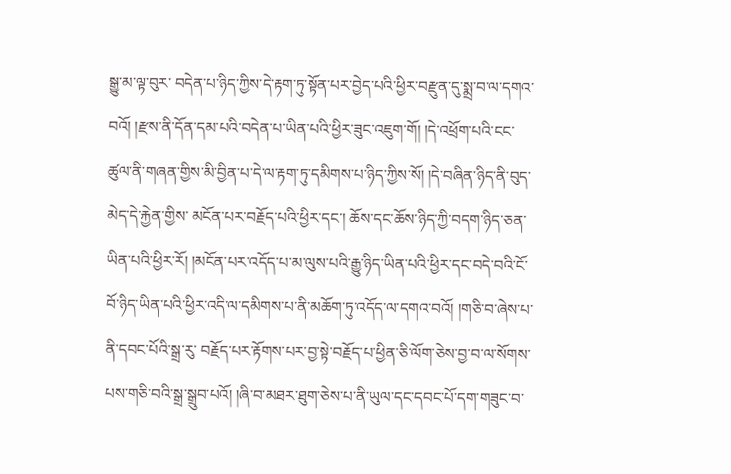སྒྱུ་མ་ལྟ་བུར་ བདེན་པ་ཉིད་ཀྱིས་དེ་རྟག་ཏུ་སྟོན་པར་བྱེད་པའི་ཕྱིར་བརྫུན་དུ་སྨྲ་བ་ལ་དགའ་བའོ། །རྫས་ནི་དོན་དམ་པའི་བདེན་པ་ཡིན་པའི་ཕྱིར་ཟུང་འཇུག་གོ། །དེ་འཕྲོག་པའི་ངང་ཚུལ་ནི་གཞན་གྱིས་མི་བྱིན་པ་དེ་ལ་རྟག་ཏུ་དམིགས་པ་ཉིད་ཀྱིས་སོ། །དེ་བཞིན་ཉིད་ནི་བུད་མེད་དེ་རྐྱེན་གྱིས་ མངོན་པར་བརྗོད་པའི་ཕྱིར་དང་། ཆོས་དང་ཆོས་ཉིད་ཀྱི་བདག་ཉིད་ཅན་ཡིན་པའི་ཕྱིར་རོ། །མངོན་པར་འདོད་པ་མ་ལུས་པའི་རྒྱུ་ཉིད་ཡིན་པའི་ཕྱིར་དང་བདེ་བའི་ངོ་བོ་ཉིད་ཡིན་པའི་ཕྱིར་འདི་ལ་དམིགས་པ་ནི་མཆོག་ཏུ་འདོད་ལ་དགའ་བའོ། །གཅི་བ་ཞེས་པ་ནི་དབང་པོའི་སྒྲ་རུ་ བརྗོད་པར་རྟོགས་པར་བྱ་སྟེ་བརྗོད་པ་ཕྱིན་ཅི་ལོག་ཅེས་བྱ་བ་ལ་སོགས་པས་གཅི་བའི་སྒྲ་སྒྲུབ་པའོ། །ཞི་བ་མཐར་ཐུག་ཅེས་པ་ནི་ཡུལ་དང་དབང་པོ་དག་གཟུང་བ་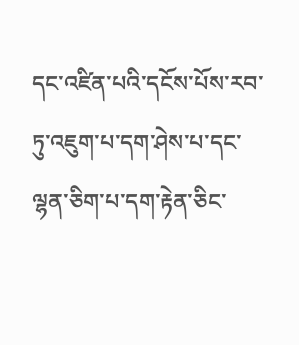དང་འཛིན་པའི་དངོས་པོས་རབ་ཏུ་འཇུག་པ་དག་ཤེས་པ་དང་ལྷན་ཅིག་པ་དག་རྟེན་ཅིང་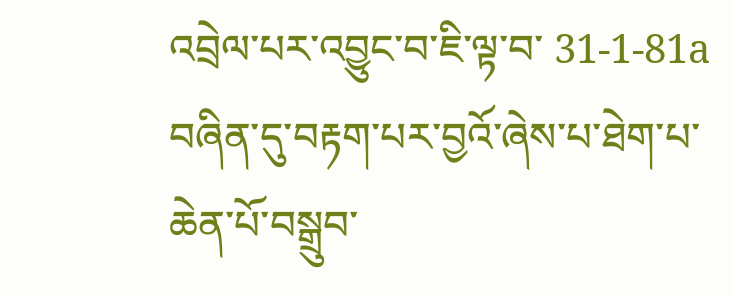འབྲེལ་པར་འབྱུང་བ་ཇི་ལྟ་བ་ 31-1-81a བཞིན་དུ་བརྟག་པར་བྱའོ་ཞེས་པ་ཐེག་པ་ཆེན་པོ་བསྒྲུབ་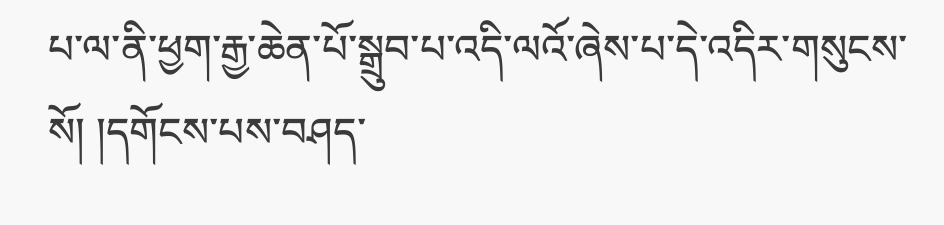པ་ལ་ནི་ཕྱག་རྒྱ་ཆེན་པོ་སྒྲུབ་པ་འདི་ལའོ་ཞེས་པ་དེ་འདིར་གསུངས་སོ། །དགོངས་པས་བཤད་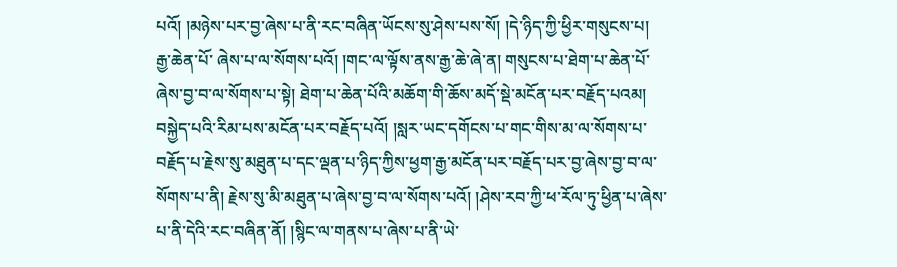པའོ། །མཉེས་པར་བྱ་ཞེས་པ་ནི་རང་བཞིན་ཡོངས་སུ་ཤེས་པས་སོ། །དེ་ཉིད་ཀྱི་ཕྱིར་གསུངས་པ། རྒྱ་ཆེན་པོ་ ཞེས་པ་ལ་སོགས་པའོ། །གང་ལ་ལྟོས་ནས་རྒྱ་ཆེ་ཞེ་ན། གསུངས་པ་ཐེག་པ་ཆེན་པོ་ཞེས་བྱ་བ་ལ་སོགས་པ་སྟེ། ཐེག་པ་ཆེན་པོའི་མཆོག་གི་ཆོས་མདོ་སྡེ་མངོན་པར་བརྗོད་པའམ། བསྐྱེད་པའི་རིམ་པས་མངོན་པར་བརྗོད་པའོ། །སླར་ཡང་དགོངས་པ་གང་གིས་མ་ལ་སོགས་པ་ བརྗོད་པ་རྗེས་སུ་མཐུན་པ་དང་ལྡན་པ་ཉིད་ཀྱིས་ཕྱག་རྒྱ་མངོན་པར་བརྗོད་པར་བྱ་ཞེས་བྱ་བ་ལ་སོགས་པ་ནི། རྗེས་སུ་མི་མཐུན་པ་ཞེས་བྱ་བ་ལ་སོགས་པའོ། །ཤེས་རབ་ཀྱི་ཕ་རོལ་ཏུ་ཕྱིན་པ་ཞེས་པ་ནི་དེའི་རང་བཞིན་ནོ། །སྙིང་ལ་གནས་པ་ཞེས་པ་ནི་ཡེ་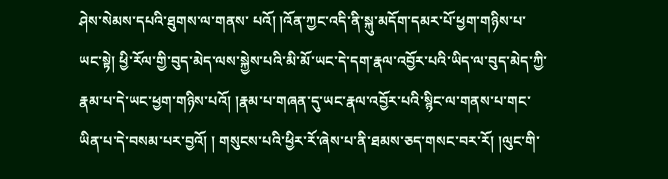ཤེས་སེམས་དཔའི་ཐུགས་ལ་གནས་ པའོ། །འོན་ཀྱང་འདི་ནི་སྐུ་མདོག་དམར་པོ་ཕྱག་གཉིས་པ་ཡང་སྟེ། ཕྱི་རོལ་གྱི་བུད་མེད་ལས་སྐྱེས་པའི་མི་མོ་ཡང་དེ་དག་རྣལ་འབྱོར་པའི་ཡིད་ལ་བུད་མེད་ཀྱི་རྣམ་པ་དེ་ཡང་ཕྱག་གཉིས་པའོ། །རྣམ་པ་གཞན་དུ་ཡང་རྣལ་འབྱོར་པའི་སྙིང་ལ་གནས་པ་གང་ཡིན་པ་དེ་བསམ་པར་བྱའོ། ། གསུངས་པའི་ཕྱིར་རོ་ཞེས་པ་ནི་ཐམས་ཅད་གསང་བར་རོ། །ལུང་གི་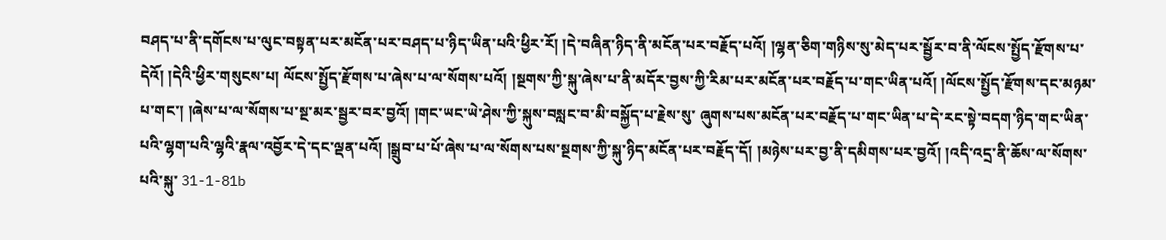བཤད་པ་ནི་དགོངས་པ་ལུང་བསྟན་པར་མངོན་པར་བཤད་པ་ཉིད་ཡིན་པའི་ཕྱིར་རོ། །དེ་བཞིན་ཉིད་ནི་མངོན་པར་བརྗོད་པའོ། །ལྷན་ཅིག་གཉིས་སུ་མེད་པར་སྦྱོར་བ་ནི་ལོངས་སྤྱོད་རྫོགས་པ་དེའོ། །དེའི་ཕྱིར་གསུངས་པ། ལོངས་སྤྱོད་རྫོགས་པ་ཞེས་པ་ལ་སོགས་པའོ། །སྔགས་ཀྱི་སྐུ་ཞེས་པ་ནི་མདོར་བྱས་ཀྱི་རིམ་པར་མངོན་པར་བརྗོད་པ་གང་ཡིན་པའོ། །ལོངས་སྤྱོད་རྫོགས་དང་མཉམ་པ་གང་། །ཞེས་པ་ལ་སོགས་པ་སྔ་མར་སྦྱར་བར་བྱའོ། །གང་ཡང་ཡེ་ཤེས་ཀྱི་སྐུས་བསླང་བ་མི་བསྐྱོད་པ་རྗེས་སུ་ ཞུགས་པས་མངོན་པར་བརྗོད་པ་གང་ཡིན་པ་དེ་རང་སྟེ་བདག་ཉིད་གང་ཡིན་པའི་ལྷག་པའི་ལྷའི་རྣལ་འབྱོར་དེ་དང་ལྡན་པའོ། །སྒྲུབ་པ་པོ་ཞེས་པ་ལ་སོགས་པས་སྔགས་ཀྱི་སྐུ་ཉིད་མངོན་པར་བརྗོད་དོ། །མཉེས་པར་བྱ་ནི་དམིགས་པར་བྱའོ། །འདི་འདྲ་ནི་ཆོས་ལ་སོགས་པའི་སྐུ་ 31-1-81b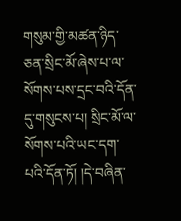གསུམ་གྱི་མཚན་ཉིད་ཅན་སྲིང་མོ་ཞེས་པ་ལ་སོགས་པས་དྲང་བའི་དོན་དུ་གསུངས་པ། སྲིང་མོ་ལ་སོགས་པའི་ཡང་དག་པའི་དོན་ཏོ། །དེ་བཞིན་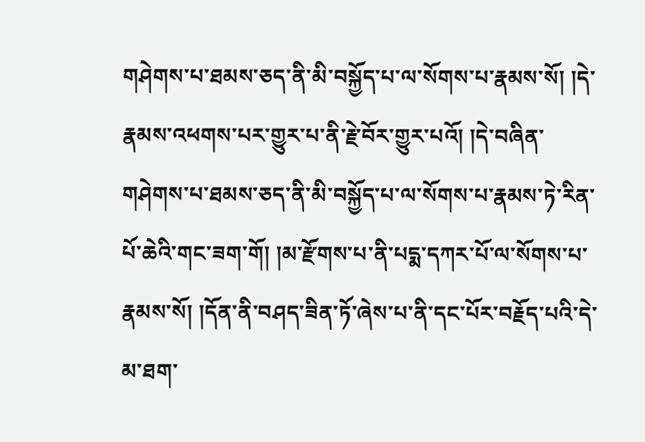གཤེགས་པ་ཐམས་ཅད་ནི་མི་བསྐྱོད་པ་ལ་སོགས་པ་རྣམས་སོ། །དེ་རྣམས་འཕགས་པར་གྱུར་པ་ནི་རྗེ་བོར་གྱུར་པའོ། །དེ་བཞིན་ གཤེགས་པ་ཐམས་ཅད་ནི་མི་བསྐྱོད་པ་ལ་སོགས་པ་རྣམས་ཏེ་རིན་པོ་ཆེའི་གང་ཟག་གོ། །མ་རྫོགས་པ་ནི་པདྨ་དཀར་པོ་ལ་སོགས་པ་རྣམས་སོ། །དོན་ནི་བཤད་ཟིན་ཏོ་ཞེས་པ་ནི་དང་པོར་བརྗོད་པའི་དེ་མ་ཐག་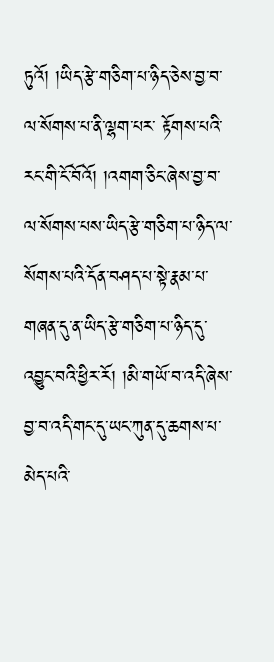ཏུའོ། །ཡིད་རྩེ་གཅིག་པ་ཉིད་ཅེས་བྱ་བ་ལ་སོགས་པ་ནི་ལྷག་པར་ རྟོགས་པའི་རང་གི་ངོ་བོའོ། །འགག་ཅིང་ཞེས་བྱ་བ་ལ་སོགས་པས་ཡིད་རྩེ་གཅིག་པ་ཉིད་ལ་སོགས་པའི་དོན་བཤད་པ་སྟེ་རྣམ་པ་གཞན་དུ་ན་ཡིད་རྩེ་གཅིག་པ་ཉིད་དུ་འབྱུང་བའི་ཕྱིར་རོ། །མི་གཡོ་བ་འདི་ཞེས་བྱ་བ་འདི་གང་དུ་ཡང་ཀུན་དུ་ཆགས་པ་མེད་པའི་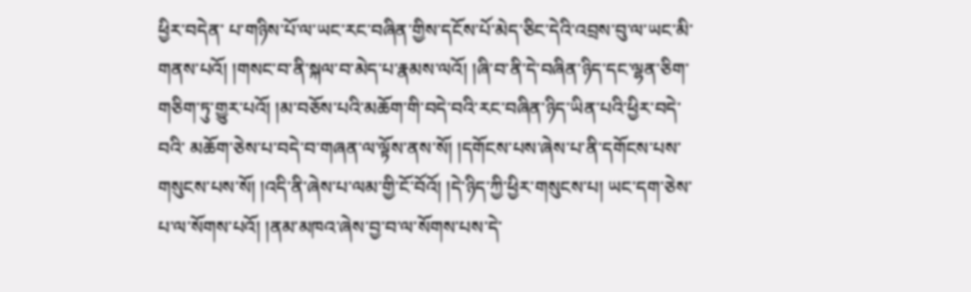ཕྱིར་བདེན་ པ་གཉིས་པོ་ལ་ཡང་རང་བཞིན་གྱིས་དངོས་པོ་མེད་ཅིང་དེའི་འབྲས་བུ་ལ་ཡང་མི་གནས་པའོ། །གསང་བ་ནི་སྐལ་བ་མེད་པ་རྣམས་ལའོ། །ཞི་བ་ནི་དེ་བཞིན་ཉིད་དང་ལྷན་ཅིག་གཅིག་ཏུ་གྱུར་པའོ། །མ་བཅོས་པའི་མཆོག་གི་བདེ་བའི་རང་བཞིན་ཉིད་ཡིན་པའི་ཕྱིར་བདེ་བའི་ མཆོག་ཅེས་པ་བདེ་བ་གཞན་ལ་ལྟོས་ནས་སོ། །དགོངས་པས་ཞེས་པ་ནི་དགོངས་པས་གསུངས་པས་སོ། །འདི་ནི་ཞེས་པ་ལམ་གྱི་ངོ་བོའོ། །དེ་ཉིད་ཀྱི་ཕྱིར་གསུངས་པ། ཡང་དག་ཅེས་པ་ལ་སོགས་པའོ། །ནམ་མཁའ་ཞེས་བྱ་བ་ལ་སོགས་པས་དེ་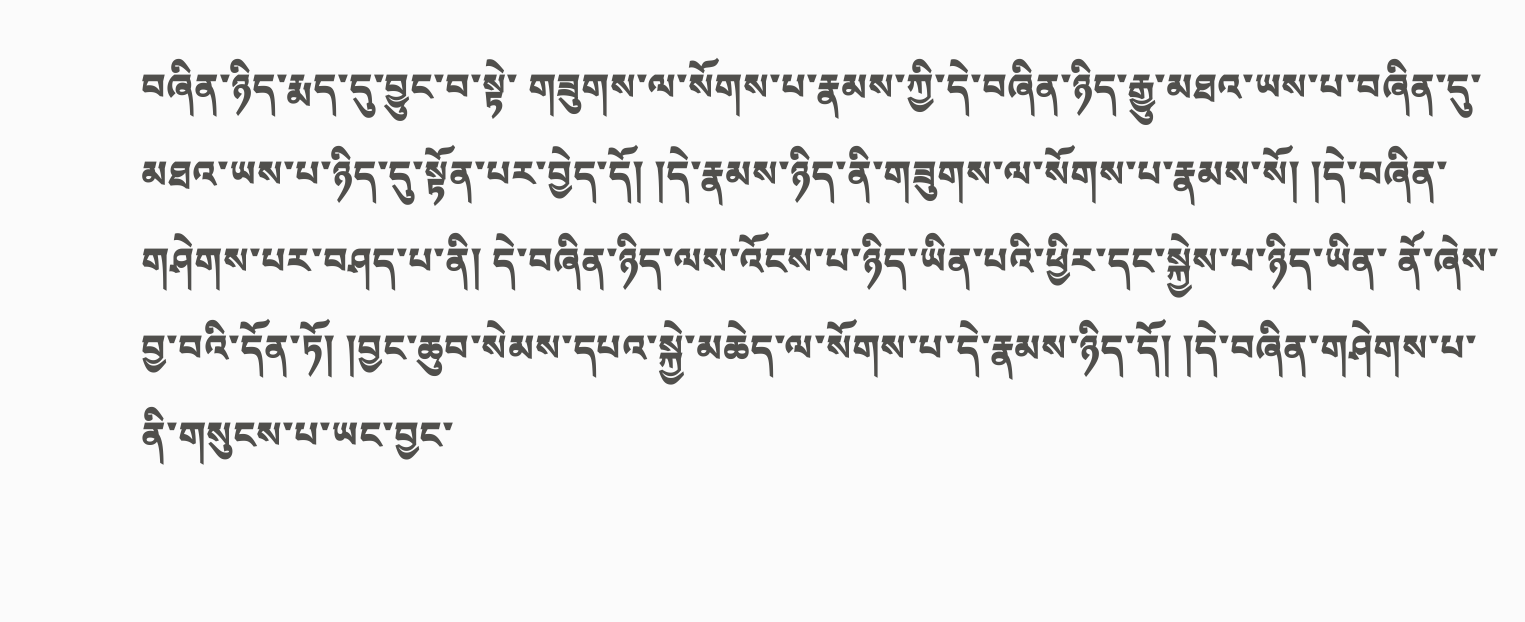བཞིན་ཉིད་རྨད་དུ་བྱུང་བ་སྟེ་ གཟུགས་ལ་སོགས་པ་རྣམས་ཀྱི་དེ་བཞིན་ཉིད་རྒྱུ་མཐའ་ཡས་པ་བཞིན་དུ་མཐའ་ཡས་པ་ཉིད་དུ་སྟོན་པར་བྱེད་དོ། །དེ་རྣམས་ཉིད་ནི་གཟུགས་ལ་སོགས་པ་རྣམས་སོ། །དེ་བཞིན་གཤེགས་པར་བཤད་པ་ནི། དེ་བཞིན་ཉིད་ལས་འོངས་པ་ཉིད་ཡིན་པའི་ཕྱིར་དང་སྐྱེས་པ་ཉིད་ཡིན་ ནོ་ཞེས་བྱ་བའི་དོན་ཏོ། །བྱང་ཆུབ་སེམས་དཔའ་སྐྱེ་མཆེད་ལ་སོགས་པ་དེ་རྣམས་ཉིད་དོ། །དེ་བཞིན་གཤེགས་པ་ནི་གསུངས་པ་ཡང་བྱང་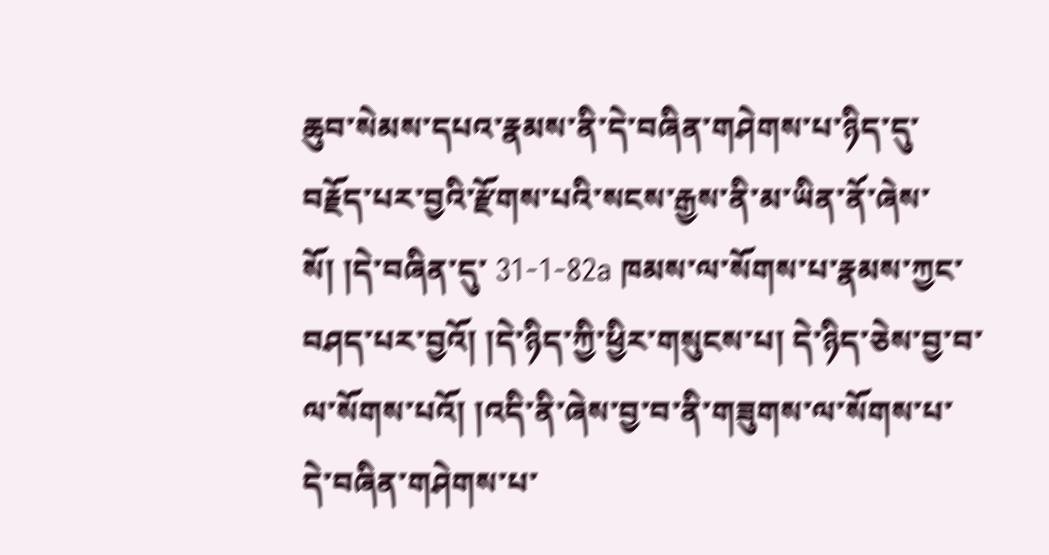ཆུབ་སེམས་དཔའ་རྣམས་ནི་དེ་བཞིན་གཤེགས་པ་ཉིད་དུ་བརྗོད་པར་བྱའི་རྫོགས་པའི་སངས་རྒྱས་ནི་མ་ཡིན་ནོ་ཞེས་སོ། །དེ་བཞིན་དུ་ 31-1-82a ཁམས་ལ་སོགས་པ་རྣམས་ཀྱང་བཤད་པར་བྱའོ། །དེ་ཉིད་ཀྱི་ཕྱིར་གསུངས་པ། དེ་ཉིད་ཅེས་བྱ་བ་ལ་སོགས་པའོ། །འདི་ནི་ཞེས་བྱ་བ་ནི་གཟུགས་ལ་སོགས་པ་དེ་བཞིན་གཤེགས་པ་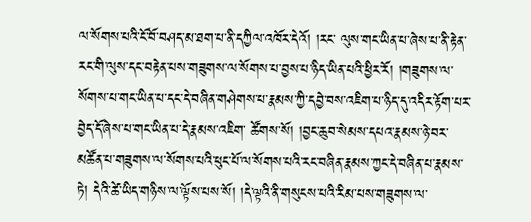ལ་སོགས་པའི་ངོ་བོ་བཤད་མ་ཐག་པ་ནི་དཀྱིལ་འཁོར་དེའོ། །རང་ ལུས་གང་ཡིན་པ་ཞེས་པ་ནི་རྟེན་རང་གི་ལུས་དང་བརྟེན་པས་གཟུགས་ལ་སོགས་པ་བྱས་པ་ཉིད་ཡིན་པའི་ཕྱིར་རོ། །གཟུགས་ལ་སོགས་པ་གང་ཡིན་པ་དང་དེ་བཞིན་གཤེགས་པ་རྣམས་ཀྱི་དབྱེ་བས་འཇིག་པ་ཉིད་དུ་འདིར་རྟོག་པར་བྱེད་དོ་ཞེས་པ་གང་ཡིན་པ་དེ་རྣམས་འཇིག་ ཚོགས་སོ། །བྱང་ཆུབ་སེམས་དཔའ་རྣམས་ཉེ་བར་མཚོན་པ་གཟུགས་ལ་སོགས་པའི་ཕུང་པོ་ལ་སོགས་པའི་རང་བཞིན་རྣམས་ཀྱང་དེ་བཞིན་པ་རྣམས་ཏེ། དེའི་ཚེ་ཡིད་གཉིས་ལ་ལྟོས་པས་སོ། །དེ་ལྟའི་ནི་གསུངས་པའི་རིམ་པས་གཟུགས་ལ་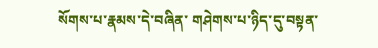སོགས་པ་རྣམས་དེ་བཞིན་ གཤེགས་པ་ཉིད་དུ་བསྟན་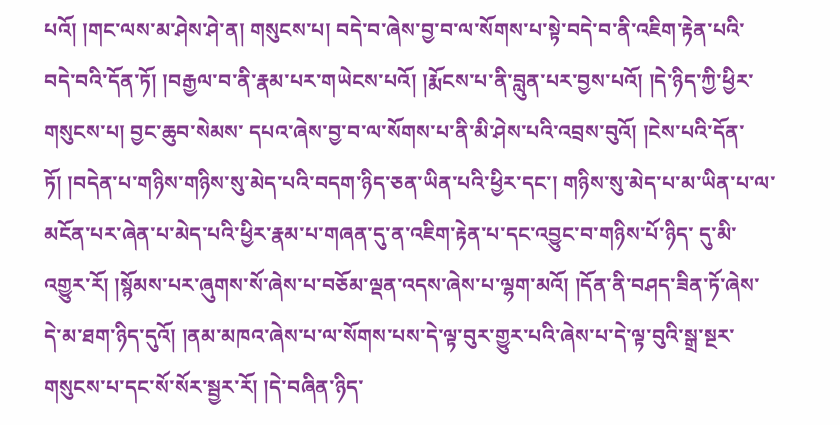པའོ། །གང་ལས་མ་ཤེས་ཤེ་ན། གསུངས་པ། བདེ་བ་ཞེས་བྱ་བ་ལ་སོགས་པ་སྟེ་བདེ་བ་ནི་འཇིག་རྟེན་པའི་བདེ་བའི་དོན་ཏོ། །བརྒྱལ་བ་ནི་རྣམ་པར་གཡེངས་པའོ། །རྨོངས་པ་ནི་བླུན་པར་བྱས་པའོ། །དེ་ཉིད་ཀྱི་ཕྱིར་གསུངས་པ། བྱང་ཆུབ་སེམས་ དཔའ་ཞེས་བྱ་བ་ལ་སོགས་པ་ནི་མི་ཤེས་པའི་འབྲས་བུའོ། །ངེས་པའི་དོན་ཏོ། །བདེན་པ་གཉིས་གཉིས་སུ་མེད་པའི་བདག་ཉིད་ཅན་ཡིན་པའི་ཕྱིར་དང་། གཉིས་སུ་མེད་པ་མ་ཡིན་པ་ལ་མངོན་པར་ཞེན་པ་མེད་པའི་ཕྱིར་རྣམ་པ་གཞན་དུ་ན་འཇིག་རྟེན་པ་དང་འབྱུང་བ་གཉིས་པོ་ཉིད་ དུ་མི་འགྱུར་རོ། །སྙོམས་པར་ཞུགས་སོ་ཞེས་པ་བཅོམ་ལྡན་འདས་ཞེས་པ་ལྷག་མའོ། །དོན་ནི་བཤད་ཟིན་ཏོ་ཞེས་དེ་མ་ཐག་ཉིད་དུའོ། །ནམ་མཁའ་ཞེས་པ་ལ་སོགས་པས་དེ་ལྟ་བུར་གྱུར་པའི་ཞེས་པ་དེ་ལྟ་བུའི་སྒྲ་སྔར་གསུངས་པ་དང་སོ་སོར་སྦྱར་རོ། །དེ་བཞིན་ཉིད་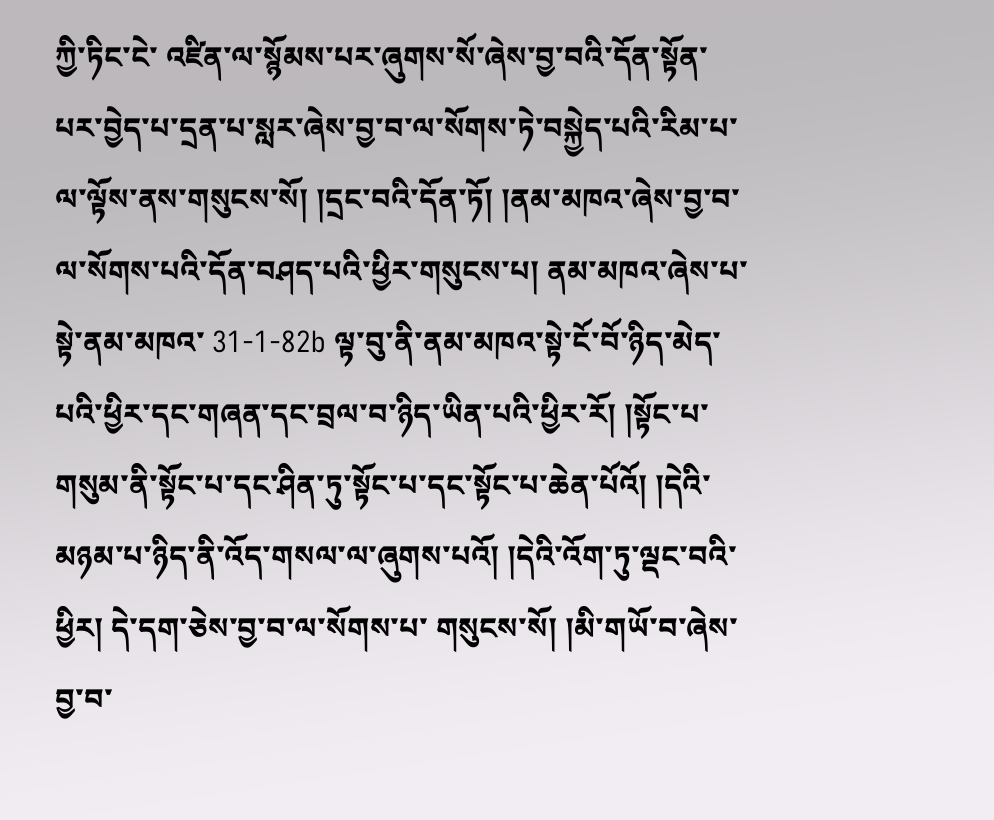ཀྱི་ཏིང་ངེ་ འཛིན་ལ་སྙོམས་པར་ཞུགས་སོ་ཞེས་བྱ་བའི་དོན་སྟོན་པར་བྱེད་པ་དྲན་པ་སླར་ཞེས་བྱ་བ་ལ་སོགས་ཏེ་བསྐྱེད་པའི་རིམ་པ་ལ་ལྟོས་ནས་གསུངས་སོ། །དྲང་བའི་དོན་ཏོ། །ནམ་མཁའ་ཞེས་བྱ་བ་ལ་སོགས་པའི་དོན་བཤད་པའི་ཕྱིར་གསུངས་པ། ནམ་མཁའ་ཞེས་པ་སྟེ་ནམ་མཁའ་ 31-1-82b ལྟ་བུ་ནི་ནམ་མཁའ་སྟེ་ངོ་བོ་ཉིད་མེད་པའི་ཕྱིར་དང་གཞན་དང་བྲལ་བ་ཉིད་ཡིན་པའི་ཕྱིར་རོ། །སྟོང་པ་གསུམ་ནི་སྟོང་པ་དང་ཤིན་ཏུ་སྟོང་པ་དང་སྟོང་པ་ཆེན་པོའོ། །དེའི་མཉམ་པ་ཉིད་ནི་འོད་གསལ་ལ་ཞུགས་པའོ། །དེའི་འོག་ཏུ་ལྡང་བའི་ཕྱིར། དེ་དག་ཅེས་བྱ་བ་ལ་སོགས་པ་ གསུངས་སོ། །མི་གཡོ་བ་ཞེས་བྱ་བ་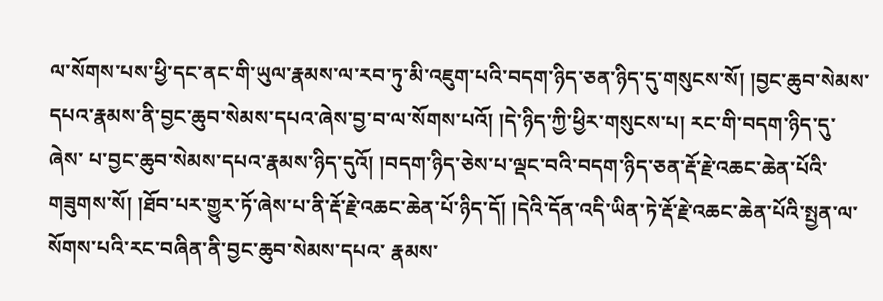ལ་སོགས་པས་ཕྱི་དང་ནང་གི་ཡུལ་རྣམས་ལ་རབ་ཏུ་མི་འཇུག་པའི་བདག་ཉིད་ཅན་ཉིད་དུ་གསུངས་སོ། །བྱང་ཆུབ་སེམས་དཔའ་རྣམས་ནི་བྱང་ཆུབ་སེམས་དཔའ་ཞེས་བྱ་བ་ལ་སོགས་པའོ། །དེ་ཉིད་ཀྱི་ཕྱིར་གསུངས་པ། རང་གི་བདག་ཉིད་དུ་ཞེས་ པ་བྱང་ཆུབ་སེམས་དཔའ་རྣམས་ཉིད་དུའོ། །བདག་ཉིད་ཅེས་པ་ལྡང་བའི་བདག་ཉིད་ཅན་རྡོ་རྗེ་འཆང་ཆེན་པོའི་གཟུགས་སོ། །ཐོབ་པར་གྱུར་ཏོ་ཞེས་པ་ནི་རྡོ་རྗེ་འཆང་ཆེན་པོ་ཉིད་དོ། །དེའི་དོན་འདི་ཡིན་ཏེ་རྡོ་རྗེ་འཆང་ཆེན་པོའི་སྤྱན་ལ་སོགས་པའི་རང་བཞིན་ནི་བྱང་ཆུབ་སེམས་དཔའ་ རྣམས་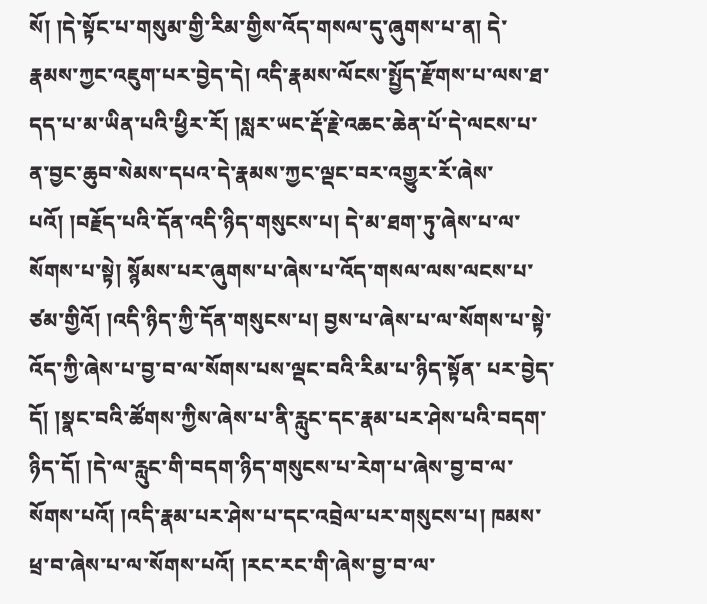སོ། །དེ་སྟོང་པ་གསུམ་གྱི་རིམ་གྱིས་འོད་གསལ་དུ་ཞུགས་པ་ན། དེ་རྣམས་ཀྱང་འཇུག་པར་བྱེད་དེ། འདི་རྣམས་ལོངས་སྤྱོད་རྫོགས་པ་ལས་ཐ་དད་པ་མ་ཡིན་པའི་ཕྱིར་རོ། །སླར་ཡང་རྡོ་རྗེ་འཆང་ཆེན་པོ་དེ་ལངས་པ་ན་བྱང་ཆུབ་སེམས་དཔའ་དེ་རྣམས་ཀྱང་ལྡང་བར་འགྱུར་རོ་ཞེས་ པའོ། །བརྗོད་པའི་དོན་འདི་ཉིད་གསུངས་པ། དེ་མ་ཐག་ཏུ་ཞེས་པ་ལ་སོགས་པ་སྟེ། སྙོམས་པར་ཞུགས་པ་ཞེས་པ་འོད་གསལ་ལས་ལངས་པ་ཙམ་གྱིའོ། །འདི་ཉིད་ཀྱི་དོན་གསུངས་པ། བྱས་པ་ཞེས་པ་ལ་སོགས་པ་སྟེ་འོད་ཀྱི་ཞེས་པ་བྱ་བ་ལ་སོགས་པས་ལྡང་བའི་རིམ་པ་ཉིད་སྟོན་ པར་བྱེད་དོ། །སྣང་བའི་ཚོགས་ཀྱིས་ཞེས་པ་ནི་རླུང་དང་རྣམ་པར་ཤེས་པའི་བདག་ཉིད་དོ། །དེ་ལ་རླུང་གི་བདག་ཉིད་གསུངས་པ་རེག་པ་ཞེས་བྱ་བ་ལ་སོགས་པའོ། །འདི་རྣམ་པར་ཤེས་པ་དང་འབྲེལ་པར་གསུངས་པ། ཁམས་ཕྲ་བ་ཞེས་པ་ལ་སོགས་པའོ། །རང་རང་གི་ཞེས་བྱ་བ་ལ་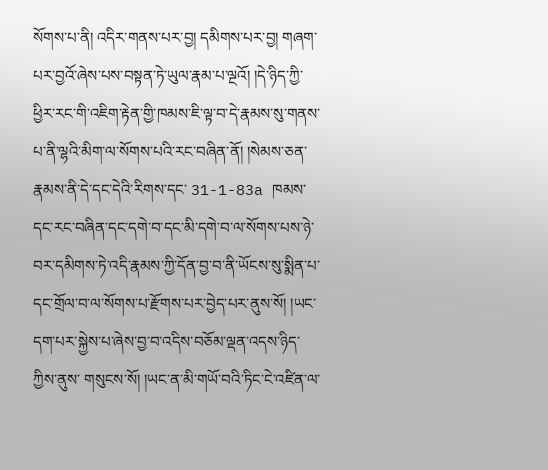སོགས་པ་ནི། འདིར་གནས་པར་བྱ། དམིགས་པར་བྱ། གཞག་པར་བྱའོ་ཞེས་པས་བསྟན་ཏེ་ཡུལ་རྣམ་པ་ལྔའོ། །དེ་ཉིད་ཀྱི་ཕྱིར་རང་གི་འཇིག་རྟེན་གྱི་ཁམས་ཇི་ལྟ་བ་དེ་རྣམས་སུ་གནས་པ་ནི་ལྷའི་མིག་ལ་སོགས་པའི་རང་བཞིན་ནོ། །སེམས་ཅན་རྣམས་ནི་དེ་དང་དེའི་རིགས་དང་ 31-1-83a ཁམས་དང་རང་བཞིན་དང་དགེ་བ་དང་མི་དགེ་བ་ལ་སོགས་པས་ཉེ་བར་དམིགས་ཏེ་འདི་རྣམས་ཀྱི་དོན་བྱ་བ་ནི་ཡོངས་སུ་སྨིན་པ་དང་གྲོལ་བ་ལ་སོགས་པ་རྫོགས་པར་བྱེད་པར་ནུས་སོ། །ཡང་དག་པར་སྐྱེས་པ་ཞེས་བྱ་བ་འདིས་བཅོམ་ལྡན་འདས་ཉིད་ཀྱིས་ནུས་ གསུངས་སོ། །ཡང་ན་མི་གཡོ་བའི་ཏིང་ངེ་འཛིན་ལ་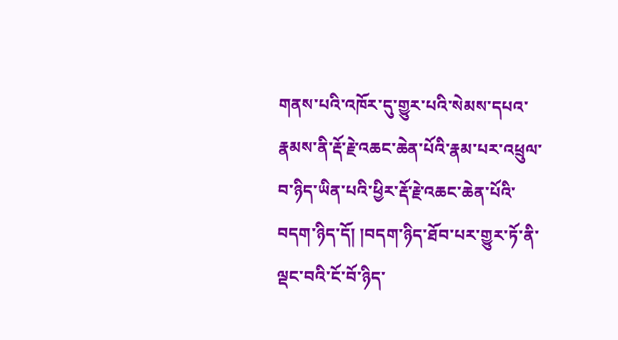གནས་པའི་འཁོར་དུ་གྱུར་པའི་སེམས་དཔའ་རྣམས་ནི་རྡོ་རྗེ་འཆང་ཆེན་པོའི་རྣམ་པར་འཕྲུལ་བ་ཉིད་ཡིན་པའི་ཕྱིར་རྡོ་རྗེ་འཆང་ཆེན་པོའི་བདག་ཉིད་དོ། །བདག་ཉིད་ཐོབ་པར་གྱུར་ཏོ་ནི་ལྡང་བའི་ངོ་བོ་ཉིད་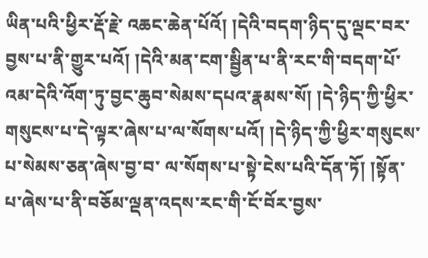ཡིན་པའི་ཕྱིར་རྡོ་རྗེ་ འཆང་ཆེན་པོའོ། །དེའི་བདག་ཉིད་དུ་ལྡང་བར་བྱས་པ་ནི་གྱུར་པའོ། །དེའི་མན་ངག་སྦྱིན་པ་ནི་རང་གི་བདག་པོ་འམ་དེའི་འོག་ཏུ་བྱང་ཆུབ་སེམས་དཔའ་རྣམས་སོ། །དེ་ཉིད་ཀྱི་ཕྱིར་གསུངས་པ་དེ་ལྟར་ཞེས་པ་ལ་སོགས་པའོ། །དེ་ཉིད་ཀྱི་ཕྱིར་གསུངས་པ་སེམས་ཅན་ཞེས་བྱ་བ་ ལ་སོགས་པ་སྟེ་ངེས་པའི་དོན་ཏོ། །སྟོན་པ་ཞེས་པ་ནི་བཅོམ་ལྡན་འདས་རང་གི་ངོ་བོར་བྱས་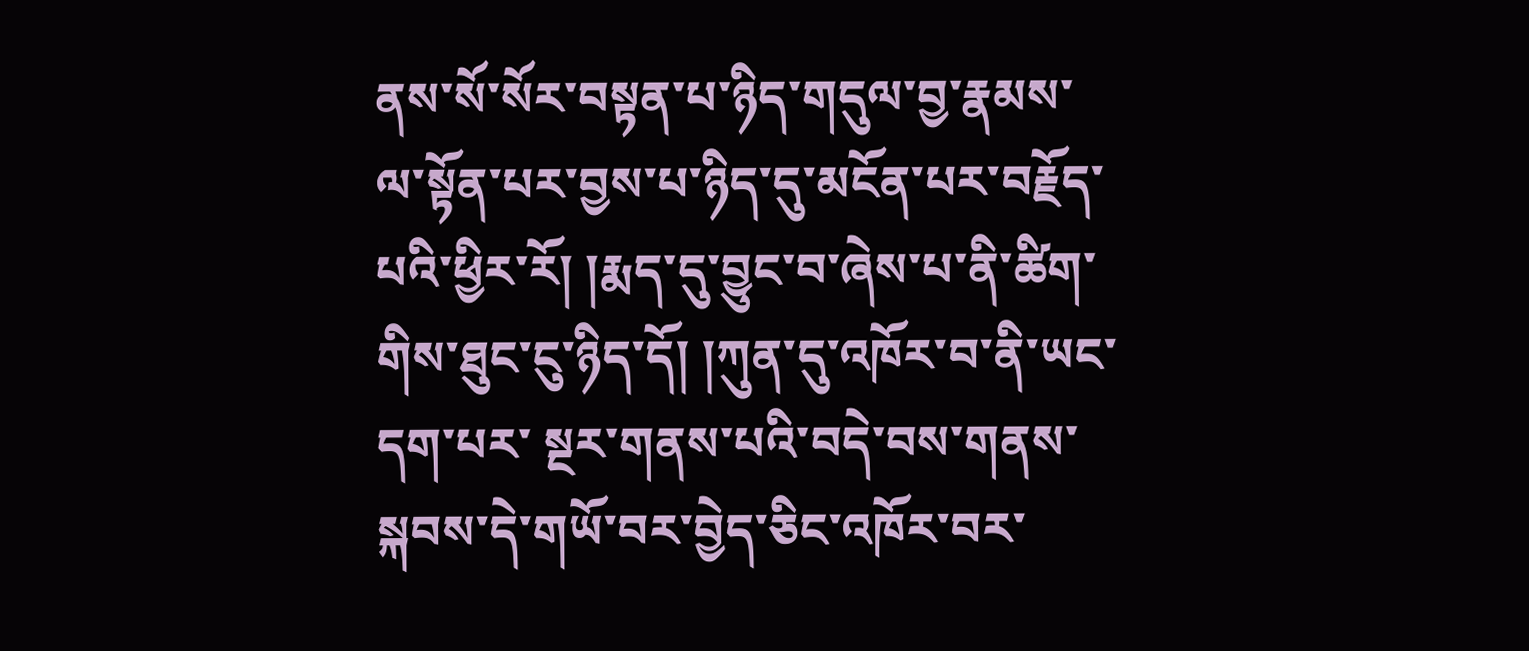ནས་སོ་སོར་བསྟན་པ་ཉིད་གདུལ་བྱ་རྣམས་ལ་སྟོན་པར་བྱས་པ་ཉིད་དུ་མངོན་པར་བརྗོད་པའི་ཕྱིར་རོ། །རྨད་དུ་བྱུང་བ་ཞེས་པ་ནི་ཚིག་གིས་ཐུང་ངུ་ཉིད་དོ། །ཀུན་དུ་འཁོར་བ་ནི་ཡང་དག་པར་ སྔར་གནས་པའི་བདེ་བས་གནས་སྐབས་དེ་གཡོ་བར་བྱེད་ཅིང་འཁོར་བར་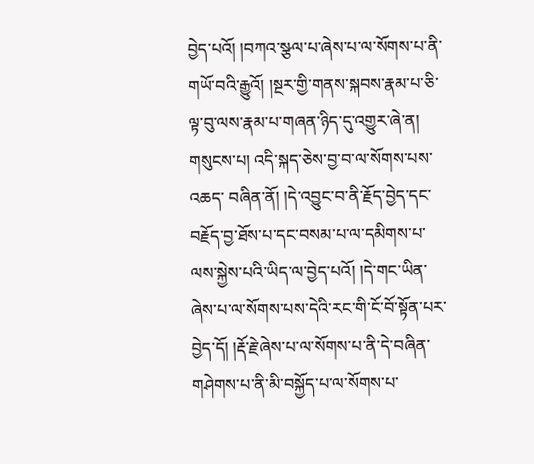བྱེད་པའོ། །བཀའ་སྩལ་པ་ཞེས་པ་ལ་སོགས་པ་ནི་གཡོ་བའི་རྒྱུའོ། །སྔར་གྱི་གནས་སྐབས་རྣམ་པ་ཅི་ལྟ་བུ་ལས་རྣམ་པ་གཞན་ཉིད་དུ་འགྱུར་ཞེ་ན། གསུངས་པ། འདི་སྐད་ཅེས་བྱ་བ་ལ་སོགས་པས་འཆད་ བཞིན་ནོ། །དེ་འབྱུང་བ་ནི་རྗོད་བྱེད་དང་བརྗོད་བྱ་ཐོས་པ་དང་བསམ་པ་ལ་དམིགས་པ་ལས་སྐྱེས་པའི་ཡིད་ལ་བྱེད་པའོ། །དེ་གང་ཡིན་ཞེས་པ་ལ་སོགས་པས་དེའི་རང་གི་ངོ་བོ་སྟོན་པར་བྱེད་དོ། །རྡོ་རྗེ་ཞེས་པ་ལ་སོགས་པ་ནི་དེ་བཞིན་གཤེགས་པ་ནི་མི་བསྐྱོད་པ་ལ་སོགས་པ་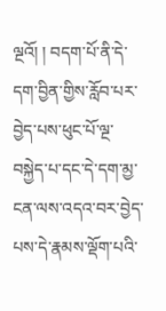ལྔའོ། ། བདག་པོ་ནི་དེ་དག་བྱིན་གྱིས་རློབ་པར་བྱེད་པས་ཕུང་པོ་ལྔ་བསྐྱེད་པ་དང་དེ་དག་མྱ་ངན་ལས་འདའ་བར་བྱེད་པས་དེ་རྣམས་ལྡོག་པའི་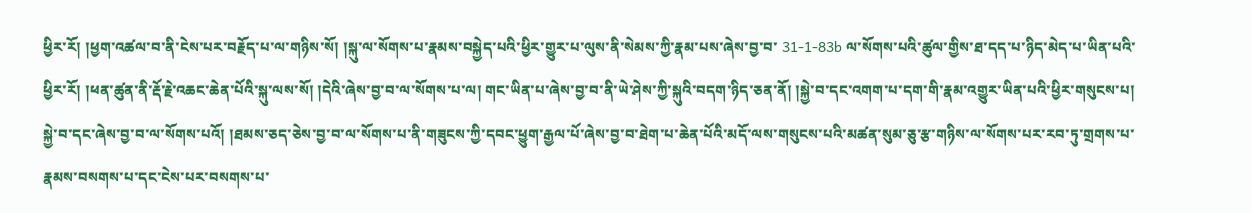ཕྱིར་རོ། །ཕྱག་འཚལ་བ་ནི་ངེས་པར་བརྗོད་པ་ལ་གཉིས་སོ། །སྐུ་ལ་སོགས་པ་རྣམས་བསྐྱེད་པའི་ཕྱིར་གྱུར་པ་ལུས་ནི་སེམས་ཀྱི་རྣམ་པས་ཞེས་བྱ་བ་ 31-1-83b ལ་སོགས་པའི་ཚུལ་གྱིས་ཐ་དད་པ་ཉིད་མེད་པ་ཡིན་པའི་ཕྱིར་རོ། །ཕན་ཚུན་ནི་རྡོ་རྗེ་འཆང་ཆེན་པོའི་སྐུ་ལས་སོ། །དེའི་ཞེས་བྱ་བ་ལ་སོགས་པ་ལ། གང་ཡིན་པ་ཞེས་བྱ་བ་ནི་ཡེ་ཤེས་ཀྱི་སྐུའི་བདག་ཉིད་ཅན་ནོ། །སྐྱེ་བ་དང་འགག་པ་དག་གི་རྣམ་འགྱུར་ཡིན་པའི་ཕྱིར་གསུངས་པ། སྐྱེ་བ་དང་ཞེས་བྱ་བ་ལ་སོགས་པའོ། །ཐམས་ཅད་ཅེས་བྱ་བ་ལ་སོགས་པ་ནི་གཟུངས་ཀྱི་དབང་ཕྱུག་རྒྱལ་པོ་ཞེས་བྱ་བ་ཐེག་པ་ཆེན་པོའི་མདོ་ལས་གསུངས་པའི་མཚན་སུམ་ཅུ་རྩ་གཉིས་ལ་སོགས་པར་རབ་ཏུ་གྲགས་པ་རྣམས་བསགས་པ་དང་ངེས་པར་བསགས་པ་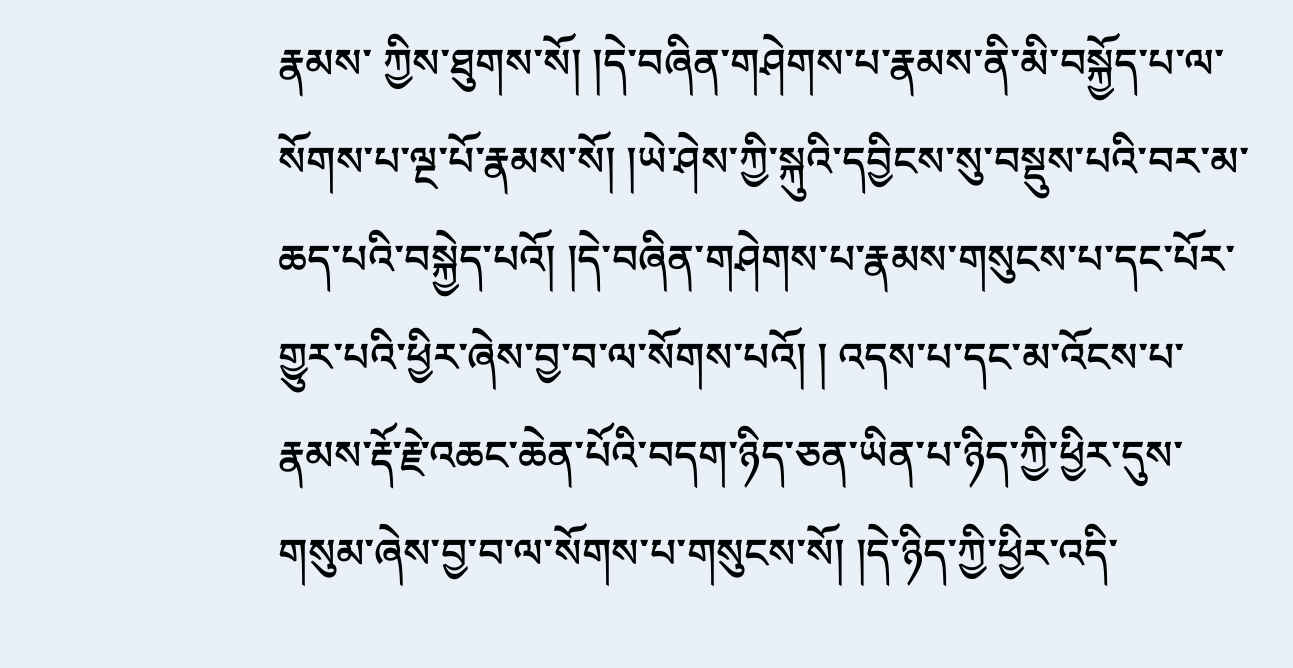རྣམས་ ཀྱིས་ཐུགས་སོ། །དེ་བཞིན་གཤེགས་པ་རྣམས་ནི་མི་བསྐྱོད་པ་ལ་སོགས་པ་ལྔ་པོ་རྣམས་སོ། །ཡེ་ཤེས་ཀྱི་སྐུའི་དབྱིངས་སུ་བསྡུས་པའི་བར་མ་ཆད་པའི་བསྐྱེད་པའོ། །དེ་བཞིན་གཤེགས་པ་རྣམས་གསུངས་པ་དང་པོར་གྱུར་པའི་ཕྱིར་ཞེས་བྱ་བ་ལ་སོགས་པའོ། ། འདས་པ་དང་མ་འོངས་པ་རྣམས་རྡོ་རྗེ་འཆང་ཆེན་པོའི་བདག་ཉིད་ཅན་ཡིན་པ་ཉིད་ཀྱི་ཕྱིར་དུས་གསུམ་ཞེས་བྱ་བ་ལ་སོགས་པ་གསུངས་སོ། །དེ་ཉིད་ཀྱི་ཕྱིར་འདི་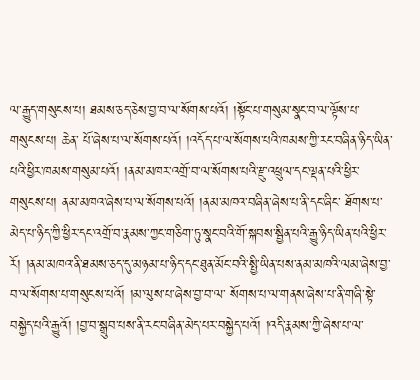ལ་རྒྱུད་གསུངས་པ། ཐམས་ཅད་ཅེས་བྱ་བ་ལ་སོགས་པའོ། །སྟོང་པ་གསུམ་སྣང་བ་ལ་ལྟོས་པ་གསུངས་པ། ཆེན་ པོ་ཞེས་པ་ལ་སོགས་པའོ། །འདོད་པ་ལ་སོགས་པའི་ཁམས་ཀྱི་རང་བཞིན་ཉིད་ཡིན་པའི་ཕྱིར་ཁམས་གསུམ་པའོ། །ནམ་མཁར་འགྲོ་བ་ལ་སོགས་པའི་རྫུ་འཕྲུལ་དང་ལྡན་པའི་ཕྱིར་གསུངས་པ། ནམ་མཁའ་ཞེས་པ་ལ་སོགས་པའོ། །ནམ་མཁའ་བཞིན་ཞེས་པ་ནི་དང་ཞིང་ ཐོགས་པ་མེད་པ་ཉིད་ཀྱི་ཕྱིར་དང་འགྲོ་བ་རྣམས་ཀྱང་གཅིག་ཏུ་སྣང་བའི་གོ་སྐབས་སྦྱིན་པའི་རྒྱུ་ཉིད་ཡིན་པའི་ཕྱིར་རོ། །ནམ་མཁའ་ནི་ཐམས་ཅད་དུ་མཉམ་པ་ཉིད་དང་ཐུན་མོང་བའི་སྤྱི་ཡིན་པས་ནམ་མཁའི་ལམ་ཞེས་བྱ་བ་ལ་སོགས་པ་གསུངས་པའོ། །མ་ལུས་པ་ཞེས་བྱ་བ་ལ་ སོགས་པ་ལ་གནས་ཞེས་པ་ནི་གཞི་སྟེ་བསྐྱེད་པའི་རྒྱུའོ། །བྱ་བ་སྒྲུབ་པས་ནི་རང་བཞིན་མེད་པར་བསྐྱེད་པའོ། །འདི་རྣམས་ཀྱི་ཞེས་པ་ལ་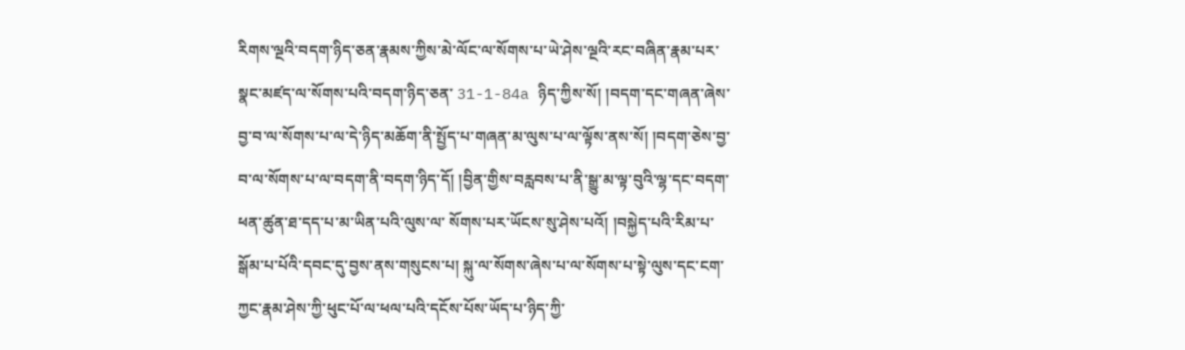རིགས་ལྔའི་བདག་ཉིད་ཅན་རྣམས་ཀྱིས་མེ་ལོང་ལ་སོགས་པ་ཡེ་ཤེས་ལྔའི་རང་བཞིན་རྣམ་པར་སྣང་མཛད་ལ་སོགས་པའི་བདག་ཉིད་ཅན་ 31-1-84a ཉིད་ཀྱིས་སོ། །བདག་དང་གཞན་ཞེས་བྱ་བ་ལ་སོགས་པ་ལ་དེ་ཉིད་མཆོག་ནི་སྤྱོད་པ་གཞན་མ་ལུས་པ་ལ་ལྟོས་ནས་སོ། །བདག་ཅེས་བྱ་བ་ལ་སོགས་པ་ལ་བདག་ནི་བདག་ཉིད་དོ། །བྱིན་གྱིས་བརླབས་པ་ནི་སྒྱུ་མ་ལྟ་བུའི་ལྷ་དང་བདག་ཕན་ཚུན་ཐ་དད་པ་མ་ཡིན་པའི་ལུས་ལ་ སོགས་པར་ཡོངས་སུ་ཤེས་པའོ། །བསྐྱེད་པའི་རིམ་པ་སྒོམ་པ་པོའི་དབང་དུ་བྱས་ནས་གསུངས་པ། སྐུ་ལ་སོགས་ཞེས་པ་ལ་སོགས་པ་སྟེ་ལུས་དང་ངག་ཀྱང་རྣམ་ཤེས་ཀྱི་ཕུང་པོ་ལ་ཕལ་པའི་དངོས་པོས་ཡོད་པ་ཉིད་ཀྱི་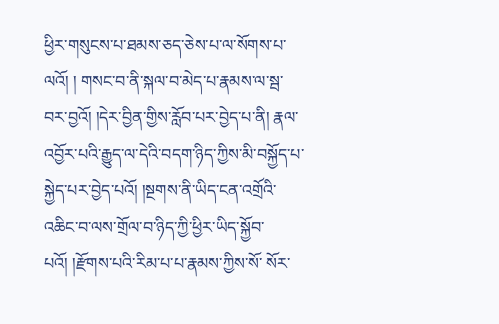ཕྱིར་གསུངས་པ་ཐམས་ཅད་ཅེས་པ་ལ་སོགས་པ་ལའོ། ། གསང་བ་ནི་སྐལ་བ་མེད་པ་རྣམས་ལ་སྦ་བར་བྱའོ། །དེར་བྱིན་གྱིས་རློབ་པར་བྱེད་པ་ནི། རྣལ་འབྱོར་པའི་རྒྱུད་ལ་དེའི་བདག་ཉིད་ཀྱིས་མི་བསྐྱོད་པ་སྐྱེད་པར་བྱེད་པའོ། །སྔགས་ནི་ཡིད་ངན་འགྲོའི་འཆིང་བ་ལས་གྲོལ་བ་ཉིད་ཀྱི་ཕྱིར་ཡིད་སྐྱོབ་པའོ། །རྫོགས་པའི་རིམ་པ་པ་རྣམས་ཀྱིས་སོ་ སོར་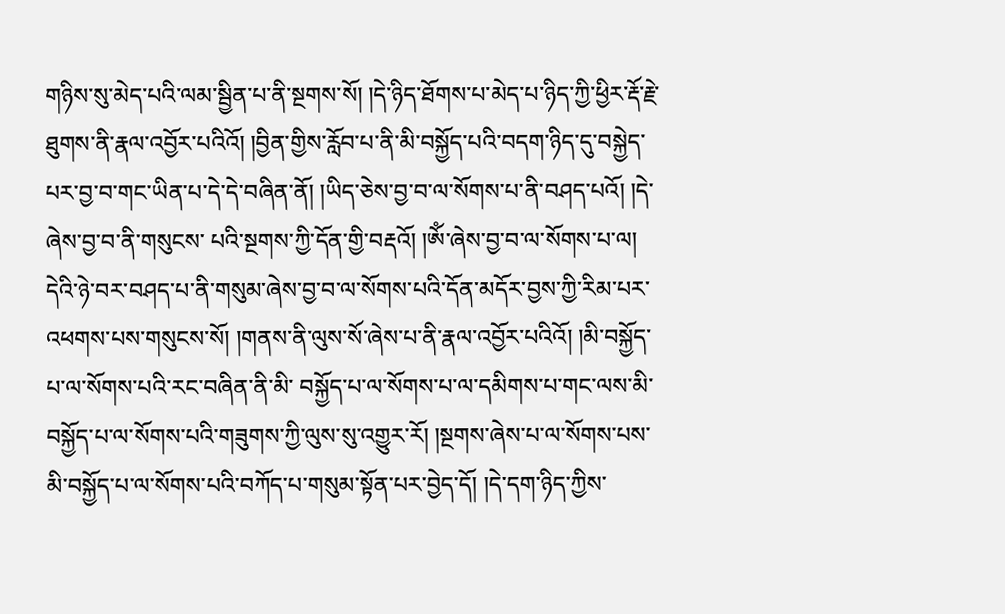གཉིས་སུ་མེད་པའི་ལམ་སྦྱིན་པ་ནི་སྔགས་སོ། །དེ་ཉིད་ཐོགས་པ་མེད་པ་ཉིད་ཀྱི་ཕྱིར་རྡོ་རྗེ་ཐུགས་ནི་རྣལ་འབྱོར་པའིའོ། །བྱིན་གྱིས་རློབ་པ་ནི་མི་བསྐྱོད་པའི་བདག་ཉིད་དུ་བསྐྱེད་པར་བྱ་བ་གང་ཡིན་པ་དེ་དེ་བཞིན་ནོ། །ཡིད་ཅེས་བྱ་བ་ལ་སོགས་པ་ནི་བཤད་པའོ། །དེ་ཞེས་བྱ་བ་ནི་གསུངས་ པའི་སྔགས་ཀྱི་དོན་གྱི་བརྡའོ། །ཨོཾ་ཞེས་བྱ་བ་ལ་སོགས་པ་ལ། དེའི་ཉེ་བར་བཤད་པ་ནི་གསུམ་ཞེས་བྱ་བ་ལ་སོགས་པའི་དོན་མདོར་བྱས་ཀྱི་རིམ་པར་འཕགས་པས་གསུངས་སོ། །གནས་ནི་ལུས་སོ་ཞེས་པ་ནི་རྣལ་འབྱོར་པའིའོ། །མི་བསྐྱོད་པ་ལ་སོགས་པའི་རང་བཞིན་ནི་མི་ བསྐྱོད་པ་ལ་སོགས་པ་ལ་དམིགས་པ་གང་ལས་མི་བསྐྱོད་པ་ལ་སོགས་པའི་གཟུགས་ཀྱི་ལུས་སུ་འགྱུར་རོ། །སྔགས་ཞེས་པ་ལ་སོགས་པས་མི་བསྐྱོད་པ་ལ་སོགས་པའི་བཀོད་པ་གསུམ་སྟོན་པར་བྱེད་དོ། །དེ་དག་ཉིད་ཀྱིས་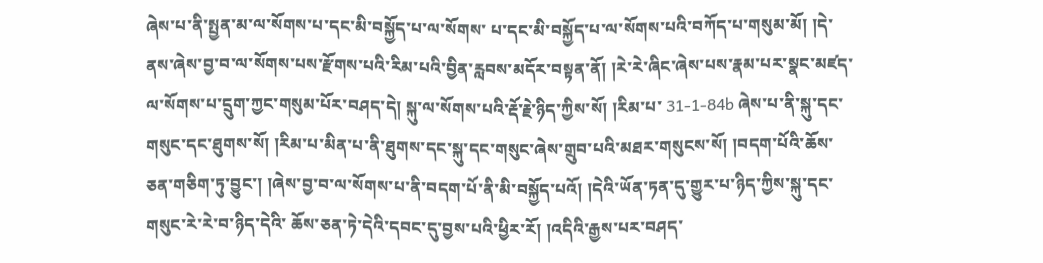ཞེས་པ་ནི་སྤྱན་མ་ལ་སོགས་པ་དང་མི་བསྐྱོད་པ་ལ་སོགས་ པ་དང་མི་བསྐྱོད་པ་ལ་སོགས་པའི་བཀོད་པ་གསུམ་མོ། །དེ་ནས་ཞེས་བྱ་བ་ལ་སོགས་པས་རྫོགས་པའི་རིམ་པའི་བྱིན་རླབས་མདོར་བསྟན་ནོ། །རེ་རེ་ཞིང་ཞེས་པས་རྣམ་པར་སྣང་མཛད་ལ་སོགས་པ་དྲུག་ཀྱང་གསུམ་པོར་བཤད་དེ། སྐུ་ལ་སོགས་པའི་རྡོ་རྗེ་ཉིད་ཀྱིས་སོ། །རིམ་པ་ 31-1-84b ཞེས་པ་ནི་སྐུ་དང་གསུང་དང་ཐུགས་སོ། །རིམ་པ་མིན་པ་ནི་ཐུགས་དང་སྐུ་དང་གསུང་ཞེས་གྲུབ་པའི་མཐར་གསུངས་སོ། །བདག་པོའི་ཆོས་ཅན་གཅིག་ཏུ་བྱུང་། །ཞེས་བྱ་བ་ལ་སོགས་པ་ནི་བདག་པོ་ནི་མི་བསྐྱོད་པའོ། །དེའི་ཡོན་ཏན་དུ་གྱུར་པ་ཉིད་ཀྱིས་སྐུ་དང་གསུང་རེ་རེ་བ་ཉིད་དེའི་ ཆོས་ཅན་ཏེ་དེའི་དབང་དུ་བྱས་པའི་ཕྱིར་རོ། །འདིའི་རྒྱས་པར་བཤད་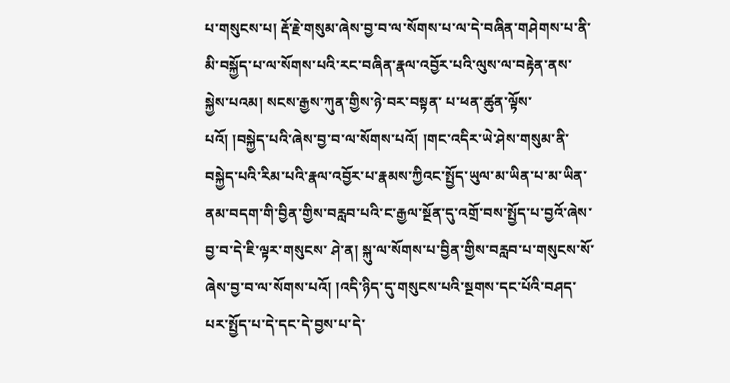པ་གསུངས་པ། རྡོ་རྗེ་གསུམ་ཞེས་བྱ་བ་ལ་སོགས་པ་ལ་དེ་བཞིན་གཤེགས་པ་ནི་མི་བསྐྱོད་པ་ལ་སོགས་པའི་རང་བཞིན་རྣལ་འབྱོར་པའི་ལུས་ལ་བརྟེན་ནས་སྐྱེས་པའམ། སངས་རྒྱས་ཀུན་གྱིས་ཉེ་བར་བསྟན་ པ་ཕན་ཚུན་ལྟོས་པའོ། །བསྐྱེད་པའི་ཞེས་བྱ་བ་ལ་སོགས་པའོ། །གང་འདིར་ཡེ་ཤེས་གསུམ་ནི་བསྐྱེད་པའི་རིམ་པའི་རྣལ་འབྱོར་པ་རྣམས་ཀྱིའང་སྤྱོད་ཡུལ་མ་ཡིན་པ་མ་ཡིན་ནམ་བདག་གི་བྱིན་གྱིས་བརླབ་པའི་ང་རྒྱལ་སྔོན་དུ་འགྲོ་བས་སྤྱོད་པ་བྱའོ་ཞེས་བྱ་བ་དེ་ཇི་ལྟར་གསུངས་ ཤེ་ན། སྐུ་ལ་སོགས་པ་བྱིན་གྱིས་བརླབ་པ་གསུངས་སོ་ཞེས་བྱ་བ་ལ་སོགས་པའོ། །འདི་ཉིད་དུ་གསུངས་པའི་སྔགས་དང་པོའི་བཤད་པར་སྤྱོད་པ་དེ་དང་དེ་བྱས་པ་དེ་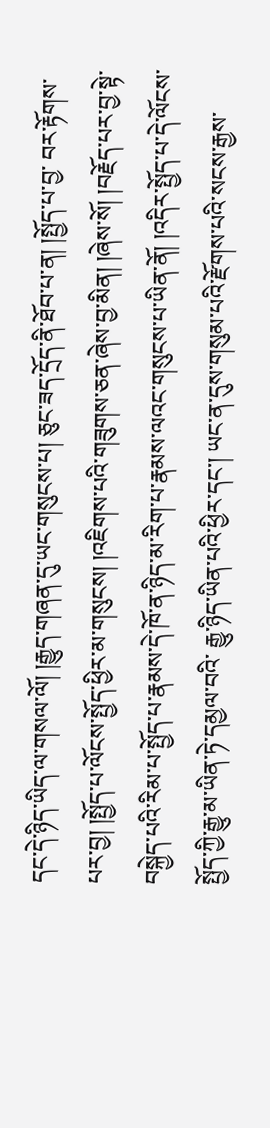དང་དེ་ཉིད་ཡིད་ལ་གསལ་ལོ། །རྒྱུད་གཞན་དུ་ཡང་གསུངས་པ། ཅུང་ཟད་དྲོད་ནི་ཐོབ་པ་ན། །སྤྱོད་པ་བྱ་ བར་རྟོགས་པར་བྱ། །སྤྱོད་པ་ལོངས་སྤྱོད་ཕྱིར་མ་གསུངས། །འཇིགས་པའི་གཟུགས་ཅན་ཞེས་བྱ་མིན། །ཞེས་སོ། །བརྗོད་པར་བྱ་སྟེ་བསྐྱེད་པའི་རིམ་པ་སྤྱོད་པ་རྣམས་དེ་ཁོ་ན་ཉིད་མ་རིག་པ་རྣམས་ལའང་གསུངས་པ་ཡིན་ནོ། །འདིར་སྤྱོད་པ་དེ་ལོངས་སྤྱོད་ཀྱི་རྒྱུ་མ་ཡིན་ཏེ་དམྱལ་བའི་ རྒྱུ་ཉིད་ཡིན་པའི་ཕྱིར་དང་། ཡང་ན་དུས་གསུམ་པའི་རྫོགས་པའི་སངས་རྒྱས་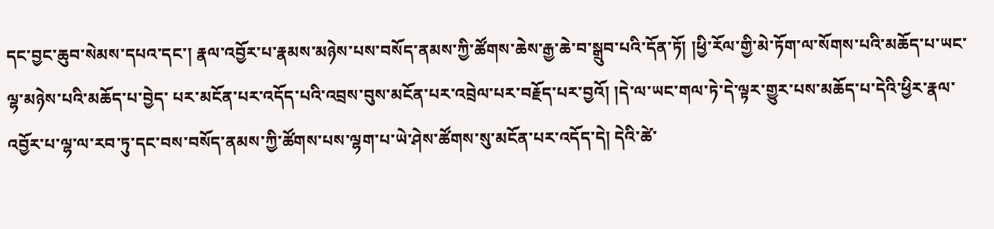དང་བྱང་ཆུབ་སེམས་དཔའ་དང་། རྣལ་འབྱོར་པ་རྣམས་མཉེས་པས་བསོད་ནམས་ཀྱི་ཚོགས་ཆེས་རྒྱ་ཆེ་བ་སྒྲུབ་པའི་དོན་ཏོ། །ཕྱི་རོལ་གྱི་མེ་ཏོག་ལ་སོགས་པའི་མཆོད་པ་ཡང་ལྷ་མཉེས་པའི་མཆོད་པ་བྱེད་ པར་མངོན་པར་འདོད་པའི་འབྲས་བུས་མངོན་པར་འབྲེལ་པར་བརྗོད་པར་བྱའོ། །དེ་ལ་ཡང་གལ་ཏེ་དེ་ལྟར་གྱུར་པས་མཆོད་པ་དེའི་ཕྱིར་རྣལ་འབྱོར་པ་ལྷ་ལ་རབ་ཏུ་དང་བས་བསོད་ནམས་ཀྱི་ཚོགས་པས་ལྷག་པ་ཡེ་ཤེས་ཚོགས་སུ་མངོན་པར་འདོད་དེ། དེའི་ཚེ་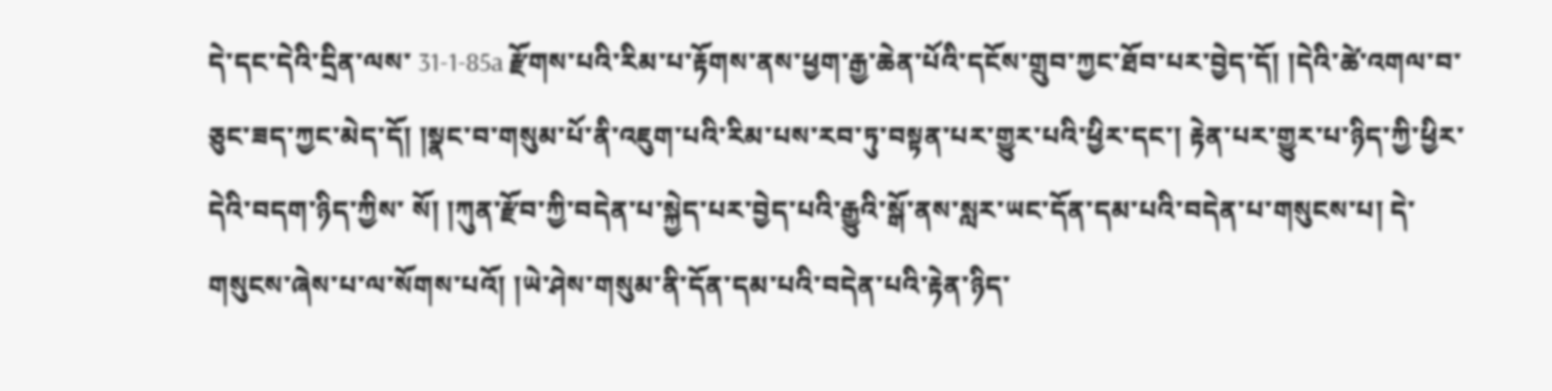དེ་དང་དེའི་དྲིན་ལས་ 31-1-85a རྫོགས་པའི་རིམ་པ་རྟོགས་ནས་ཕྱག་རྒྱ་ཆེན་པོའི་དངོས་གྲུབ་ཀྱང་ཐོབ་པར་བྱེད་དོ། །དེའི་ཚེ་འགལ་བ་ཅུང་ཟད་ཀྱང་མེད་དོ། །སྣང་བ་གསུམ་པོ་ནི་འཇུག་པའི་རིམ་པས་རབ་ཏུ་བསྟན་པར་གྱུར་པའི་ཕྱིར་དང་། རྟེན་པར་གྱུར་པ་ཉིད་ཀྱི་ཕྱིར་དེའི་བདག་ཉིད་ཀྱིས་ སོ། །ཀུན་རྫོབ་ཀྱི་བདེན་པ་སྐྱེད་པར་བྱེད་པའི་རྒྱུའི་སྒོ་ནས་སླར་ཡང་དོན་དམ་པའི་བདེན་པ་གསུངས་པ། དེ་གསུངས་ཞེས་པ་ལ་སོགས་པའོ། །ཡེ་ཤེས་གསུམ་ནི་དོན་དམ་པའི་བདེན་པའི་རྟེན་ཉིད་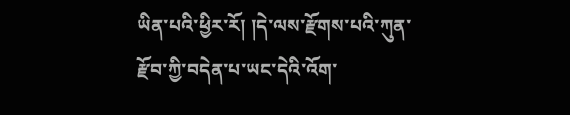ཡིན་པའི་ཕྱིར་རོ། །དེ་ལས་རྫོགས་པའི་ཀུན་རྫོབ་ཀྱི་བདེན་པ་ཡང་དེའི་འོག་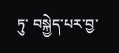ཏུ་ བསྐྱེད་པར་བྱ་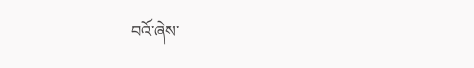བའོ་ཞེས་